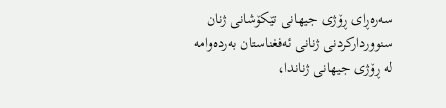سەرەڕای ڕۆژی جیهانی تێکۆشانی ژنان سنووردارکردنی ژنانی ئەفغناستان بەردەوامە
لە ڕۆژی جیهانی ژناندا،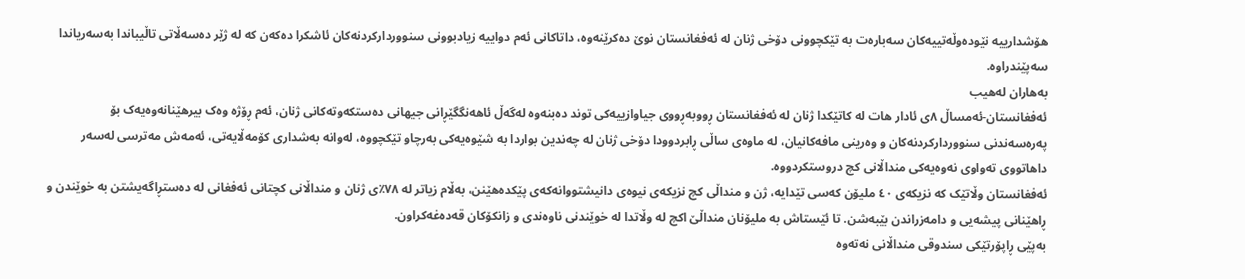هۆشدارییە نێودەوڵەتییەکان سەبارەت بە تێکچوونی دۆخی ژنان لە ئەفغانستان نوێ دەکرێنەوە، داتاکانی ئەم دواییە زیادبوونی سنووردارکردنەکان ئاشکرا دەکەن کە لە ژێر دەسەڵاتی تاڵیباندا بەسەریاندا سەپێندراوە.
بەهاران لەهیب
ئەفغانستان-ئەمساڵ ٨ی ئادار هات لە کاتێکدا ژنان لە ئەفغانستان ڕووبەڕووی جیاوازییەکی توند دەبنەوە لەگەڵ ئاهەنگگێڕانی جیهانی دەستکەوتەکانی ژنان، ئەم ڕۆژە وەک بیرهێنانەوەیەک بۆ پەرەسەندنی سنووردارکردنەکان و وەرینی مافەکانیان، لە ماوەی ساڵی ڕابردوودا دۆخی ژنان لە چەندین بواردا بە شێوەیەکی بەرچاو تێکچووە، لەوانە بەشداری کۆمەڵایەتی، ئەمەش مەترسی لەسەر داهاتووی تەواوی نەوەیەکی منداڵانی کچ دروستکردووە.
ئەفغانستان وڵاتێک کە نزیکەی ٤٠ ملیۆن کەسی تێدایە، ژن و منداڵی کچ نزیکەی نیوەی دانیشتووانەکەی پێکدەهێنن، بەڵام زیاتر لە ٧٨٪ی ژنان و منداڵانی کچتانی ئەفغانی لە دەستڕاگەیشتن بە خوێندن و ڕاهێنانی پیشەیی و دامەزراندن بێبەشن. تا ئێستاش بە ملیۆنان منداڵێ اکچ لە وڵاتدا لە خوێندنی ناوەندی و زانکۆکان قەدەغەکراون.
بەپێی ڕاپۆرتێکی سندوقی منداڵانی نەتەوە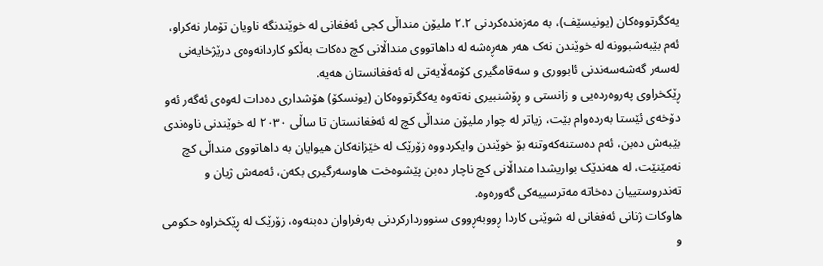یەکگرتووەکان (یونیسێف)، بە مەزەندەکردنی ٢.٢ ملیۆن منداڵی کجی ئەفغانی لە خوێندنگە ناویان تۆمار نەکراو، ئەم بێبەشبوونە لە خوێندن نەک هەر هەڕەشە لە داهاتووی منداڵانی کچ دەکات بەڵکو کاردانەوەی درێژخایەنی لەسەر گەشەسەندنی ئابووری و سەقامگیری کۆمەڵایەتی لە ئەفغانستان هەیە.
ڕێکخراوی پەروەردەیی و زانستی و ڕۆشنبیری نەتەوە یەکگرتووەکان (یونسکۆ) هۆشداری دەدات لەوەی ئەگەر ئەو دۆخەی ئێستا بەردەوام بێت، زیاتر لە چوار ملیۆن منداڵی کچ لە ئەفغانستان تا ساڵی ٢٠٣٠ لە خوێندنی ناوەندی بێبەش دەبن، ئەم دەستنەکەوتنە بۆ خوێندن وایکردووە زۆرێک لە خێزانەکان هیوایان بە داهاتووی منداڵی کچ نەمێنێت، لە هەندێک بواریشدا منداڵانی کچ ناچار دەبن پێشوەخت هاوسەرگیری بکەن، ئەمەش ژیان و تەندروستییان دەخاتە مەترسییەکی گەورەوە.
هاوکات ژنانی ئەفغانی لە شوێنی کاردا ڕووبەڕووی سنووردارکردنی بەرفراوان دەبنەوە، زۆرێک لە ڕێکخراوە حکومی و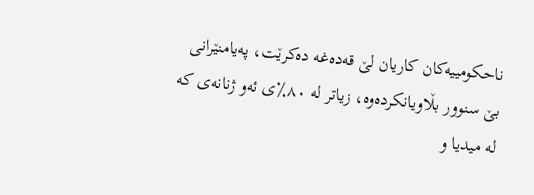ناحکومییەکان کاریان لێ قەدەغە دەکرێت، پەیامنێرانی بێ سنوور بڵاویانکردەوە، زیاتر لە ٨٠٪ی ئەو ژنانەی کە لە میدیا و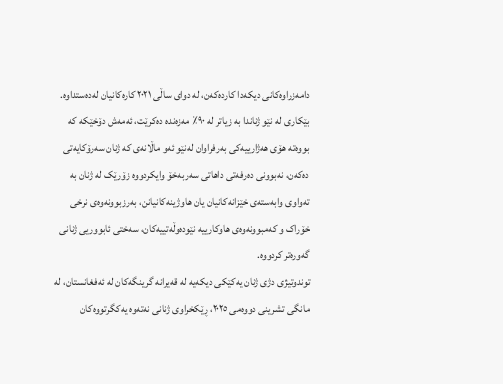دامەزراوەکانی دیکەدا کاردەکەن، لە دوای ساڵی ٢٠٢١ کارەکانیان لەدەستداوە.
بێکاری لە نێو ژناندا بە زیاتر لە ٩٠٪ مەزەندە دەکرێت، ئەمەش دۆخێکە کە بووەتە هۆی هەژارییەکی بەرفراوان لەنێو ئەو ماڵانەی کە ژنان سەرۆکایەتی دەکەن، نەبوونی دەرفەتی داهاتی سەربەخۆ وایکردووە زۆرێک لە ژنان بە تەواوی وابەستەی خێزانەکانیان یان هاوژینەکانیانن، بەرزبوونەوەی نرخی خۆراک و کەمبوونەوەی هاوکارییە نێودەوڵەتییەکان، سەختی ئابووریی ژنانی گەورەتر کردووە.
توندوتیژی دژی ژنان یەکێکی دیکەیە لە قەیرانە گرینگەکان لە ئەفغانستان، لە مانگی تشرینی دووەمی ٢٠٢٥، ڕێکخراوی ژنانی نەتەوە یەکگرتووەکان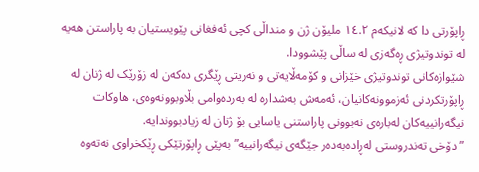ڕاپۆرتی دا کە لانیکەم ١٤.٢ ملیۆن ژن و منداڵی کچی ئەفغانی پێویستیان بە پاراستن هەیە لە توندوتیژی ڕەگەزی لە ساڵی پێشوودا.
شێوازەکانی توندوتیژی خێزانی و کۆمەڵایەتی و نەریتی ڕێگری دەکەن لە زۆرێک لە ژنان لە ڕاپۆرتکردنی ئەزموونەکانیان، ئەمەش بەشدارە لە بەردەوامی بڵاوبوونەوەی، هاوکات نیگەرانییەکان لەبارەی نەبوونی پاراستنی یاسایی بۆ ژنان لە زیادبووندایە.
”دۆخی تەندروستی لەڕادەبەدەر جێگەی نیگەرانییە” بەپێی ڕاپۆرتێکی ڕێکخراوی نەتەوە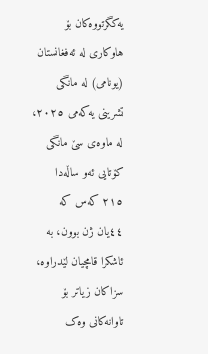یەکگرتووەکان بۆ هاوکاری لە ئەفغانستان (یونامی) لە مانگی تشرینی یەکەمی ٢٠٢٥، لە ماوەی سێ مانگی کۆتایی ئەو ساڵەدا ٢١٥ کەس کە ٤٤یان ژن بوون، بە ئاشکرا قامچیان لێدراوە، سزاکان زیاتر بۆ تاوانەکانی وەک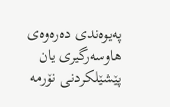پەیوەندی دەرەوەی هاوسەرگیری یان پێشێلکردنی نۆرمە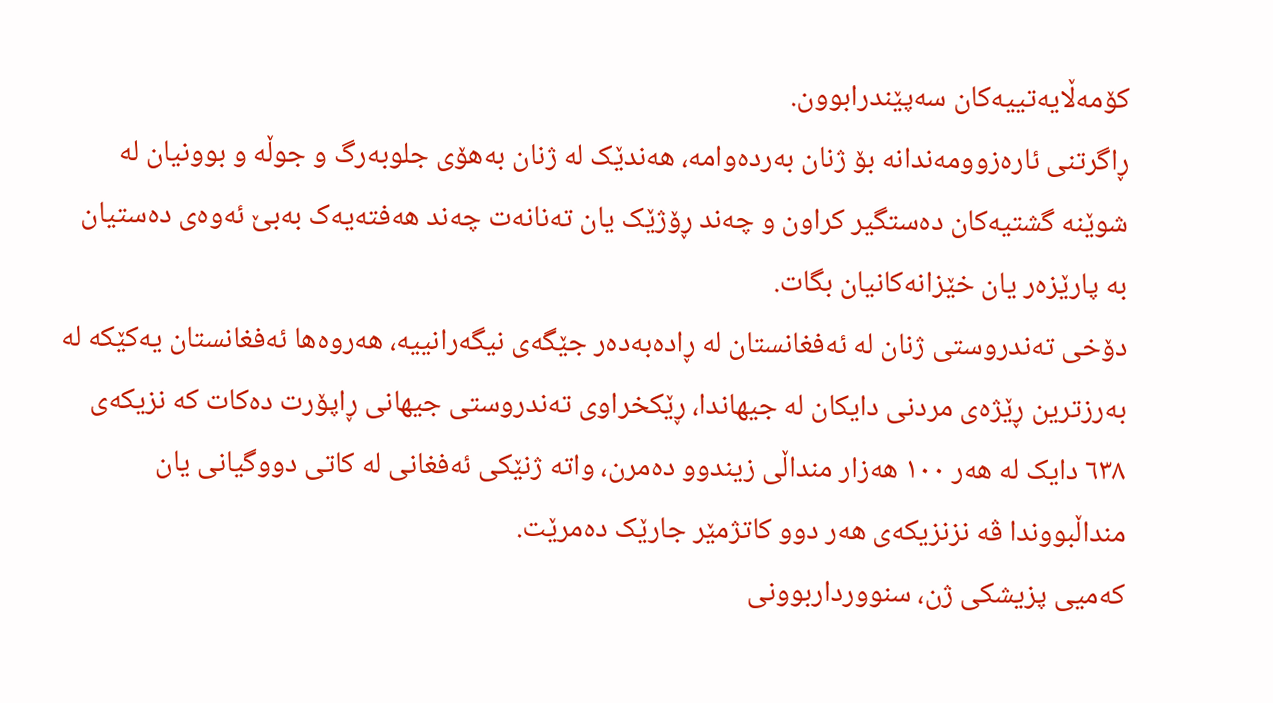کۆمەڵایەتییەکان سەپێندرابوون.
ڕاگرتنی ئارەزوومەندانە بۆ ژنان بەردەوامە، هەندێک لە ژنان بەهۆی جلوبەرگ و جوڵە و بوونیان لە شوێنە گشتیەکان دەستگیر کراون و چەند ڕۆژێک یان تەنانەت چەند هەفتەیەک بەبێ ئەوەی دەستیان بە پارێزەر یان خێزانەکانیان بگات.
دۆخی تەندروستی ژنان لە ئەفغانستان لە ڕادەبەدەر جێگەی نیگەرانییە، هەروەها ئەفغانستان یەکێکە لە بەرزترین ڕێژەی مردنی دایکان لە جیهاندا، ڕێکخراوی تەندروستی جیهانی ڕاپۆرت دەکات کە نزیکەی ٦٣٨ دایک لە هەر ١٠٠ هەزار منداڵی زیندوو دەمرن، واتە ژنێکی ئەفغانی لە کاتی دووگیانی یان منداڵبووندا ڤە نزنزیکەی هەر دوو کاتژمێر جارێک دەمرێت.
کەمیی پزیشکی ژن، سنوورداربوونی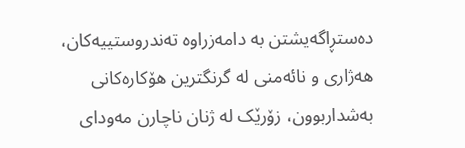دەستڕاگەیشتن بە دامەزراوە تەندروستییەکان، هەژاری و نائەمنی لە گرنگترین هۆکارەکانی بەشداربوون، زۆرێک لە ژنان ناچارن مەودای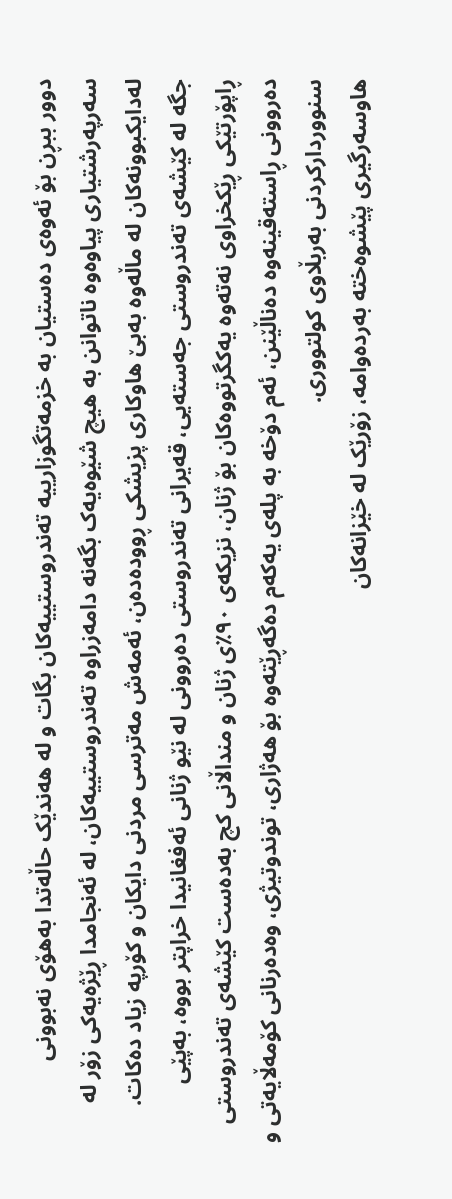دوور ببڕن بۆ ئەوەی دەستیان بە خزمەتگوزارییە تەندروستییەکان بگات و لە هەندێک حاڵەتدا بەهۆی نەبوونی سەرپەرشتیاری پیاوەوە ناتوانن بە هیچ شێوەیەک بگەنە دامەزراوە تەندروستییەکان، لە ئەنجامدا ڕێژەیەکی زۆر لە لەدایکبوونەکان لە ماڵەوە بەبێ هاوکاری پزیشکی ڕوودەدەن، ئەمەش مەترسی مردنی دایکان و کۆرپە زیاد دەکات.
جگە لە کێشەی تەندروستی جەستەیی، قەیرانی تەندروستی دەروونی لە نێو ژنانی ئەفغانیدا خراپتر بووە، بەپێی ڕاپۆرتێکی ڕێکخراوی نەتەوە یەکگرتووەکان بۆ ژنان، نزیکەی ٩٠٪ی ژنان و منداڵانی کچ بەدەست کێشەی تەندروستی دەروونی ڕاستەقینەوە دەناڵێنن، ئەم دۆخە بە پلەی یەکەم دەگەڕێتەوە بۆ هەژاری، توندوتیژی، وەدەرنانی کۆمەڵایەتی و سنووردارکردنی بەربڵاوی کولتووری.
هاوسەرگیری پێشوەختە بەردەوامە، زۆرێک لە خێزانەکان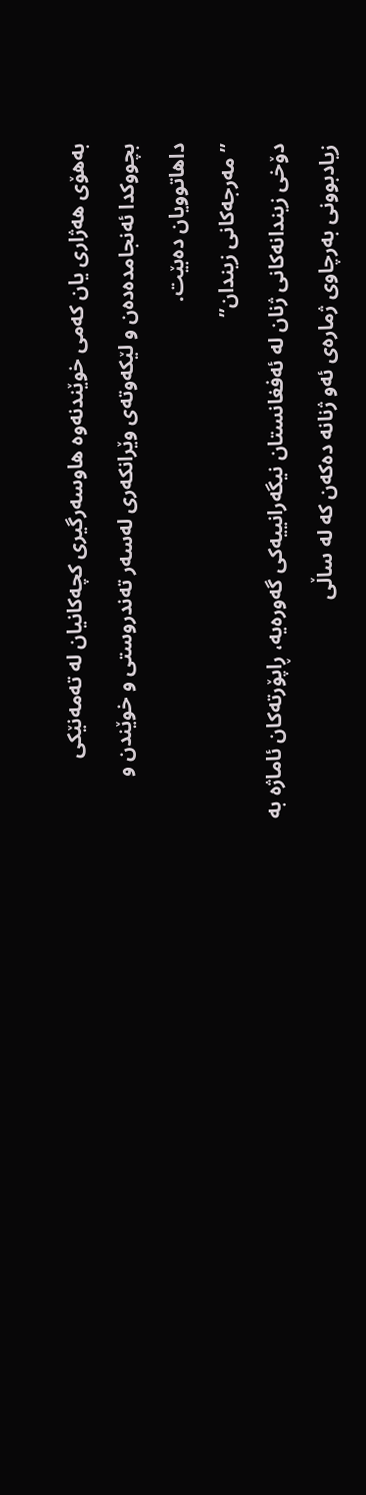بەهۆی هەژاری یان کەمی خوێندنەوە هاوسەرگیری کچەکانیان لە تەمەنێکی بچووکدا ئەنجامدەدەن و لێکەوتەی وێرانکەری لەسەر تەندروستی و خوێندن و داهاتوویان دەبێت.
”مەرجەکانی زیندان”
دۆخی زیندانەکانی ژنان لە ئەفغانستان نیگەرانییەکی گەورەیە، ڕاپۆرتەکان ئاماژە بە زیادبوونی بەرچاوی ژمارەی ئەو ژنانە دەکەن کە لە ساڵی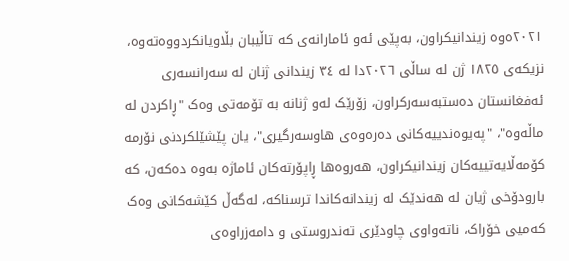٢٠٢١ەوە زیندانیکراون، بەپێی ئەو ئامارانەی کە تاڵیبان بڵاویانکردووەتەوە، نزیکەی ١٨٢٥ ژن لە ساڵی ٢٠٢٦دا لە ٣٤ زیندانی ژنان لە سەرانسەری ئەفغانستان دەستبەسەرکراون، زۆرێک لەو ژنانە بە تۆمەتی وەک "ڕاکردن لە ماڵەوە"، "پەیوەندییەکانی دەرەوەی هاوسەرگیری"، یان پێشێلکردنی نۆرمە کۆمەڵایەتییەکان زیندانیکراون، هەروەها ڕاپۆرتەکان ئاماژە بەوە دەکەن، کە بارودۆخی ژیان لە هەندێک لە زیندانەکاندا ترسناکە، لەگەڵ کێشەکانی وەک کەمیی خۆراک، ناتەواوی چاودێری تەندروستی و دامەزراوەی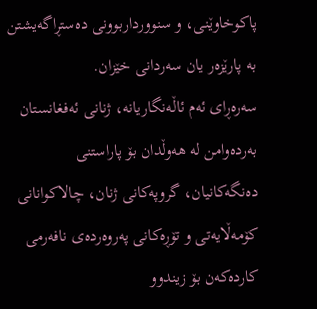پاکوخاوێنی، و سنوورداربوونی دەستڕاگەیشتن بە پارێزەر یان سەردانی خێزان.
سەرەڕای ئەم ئاڵەنگاریانە، ژنانی ئەفغانستان بەردەوامن لە هەوڵدان بۆ پاراستنی دەنگەکانیان، گروپەکانی ژنان، چالاکوانانی کۆمەڵایەتی و تۆڕەکانی پەروەردەی نافەرمی کاردەکەن بۆ زیندوو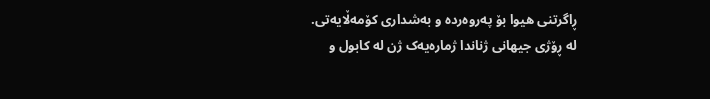ڕاگرتنی هیوا بۆ پەروەردە و بەشداری کۆمەڵایەتی.
لە ڕۆژی جیهانی ژناندا ژمارەیەک ژن لە کابول و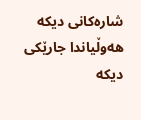شارەکانی دیکە هەوڵیاندا جارێکی دیکە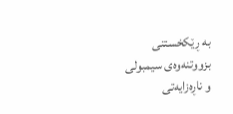بە ڕێکخستنی بزووتنەوەی سیمبولی و ناڕەزایەتی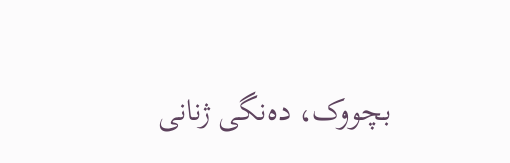بچووک، دەنگی ژنانی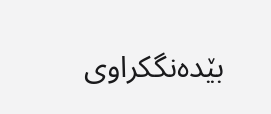بێدەنگکراوی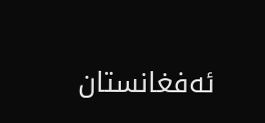ئەفغانستان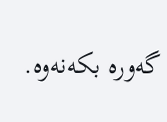گەورە بکەنەوە.